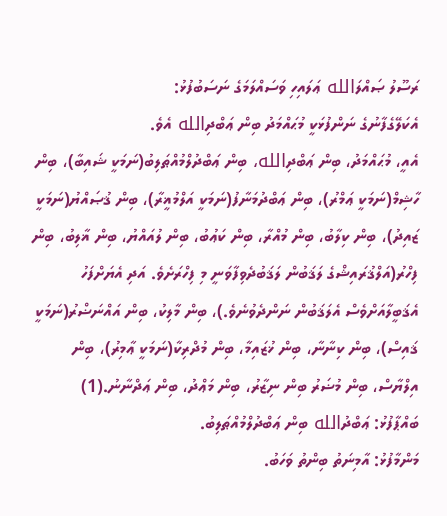ރަސޫލު ޞައްލަالله ޢަލައިހި ވަސައްލަމަގެ ނަސަބުފުޅު:
އެކަލޭގެފާނުގެ ނަންފުޅަކީ މުޙައްމަދު ބިން ޢަބްދިالله އެވެ.
އެއީ، މުޙައްމަދު، ބިން ޢަބްދިالله، ބިން ޢަބްދުލްމުއްޠަލިބު(ނަމަކީ ޝައިބާ)، ބިން ހާޝިމް(ނަމަކީ ޢަމްރު)، ބިން ޢަބްދުމަނާފު(ނަމަކީ އަލްމުޣީރާ)، ބިން ޤުޞައްޔު(ނަމަކީ ޒައިދު)، ބިން ކިލާބު، ބިން މުއްރާ، ބިން ކަޢުބު، ބިން ލުއައްޔު، ބިން ޣާލިބު، ބިން ފިހްރު(އަލްޤުރައިޝްގެ ލަޤަބުން ލަޤަބުދެވިފާވަނީ މި ފިހްރަށެވެ. އަދި އެޔަށްފަހު އެޤަބީލާއަށްވެސް އެލަޤަބުން ނަންދެވުނެވެ.)، ބިން މާލިކު، ބިން އައްނަޟްރު(ނަމަކީ ޤައިސް)، ބިން ކިނާނާ، ބިން ޚުޒައިމާ، ބިން މުދްރިކާ(ނަމަކީ ޢާމިރު)، ބިން އިލްޔާސް، ބިން މުޟަރު ބިން ނިޒާރު، ބިން މަޢްދު، ބިން ޢަދްނާނު.(1)
ބައްޕާފުޅު: ޢަބްދުالله ބިން ޢަބްދުލްމުއްޠަލިބު.
މަންމާފުޅު: އާމިނަތު ބިންތު ވަހަބު.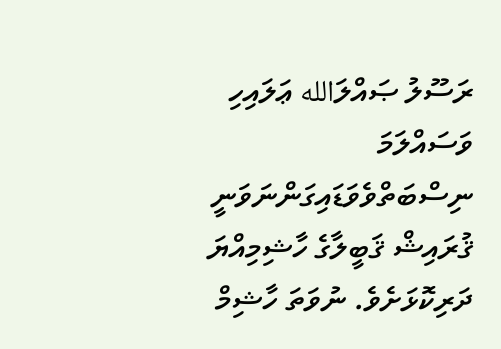ރަސޫލު ޞައްލަالله ޢަލައިހި ވަސައްލަމަ ނިސްބަތްވެވަޑައިގަންނަވަނީ ޤުރައިޝް ޤަބީލާގެ ހާޝިމިއްޔަ ދަރިކޮޅަށެވެ. ނުވަތަ ހާޝިމް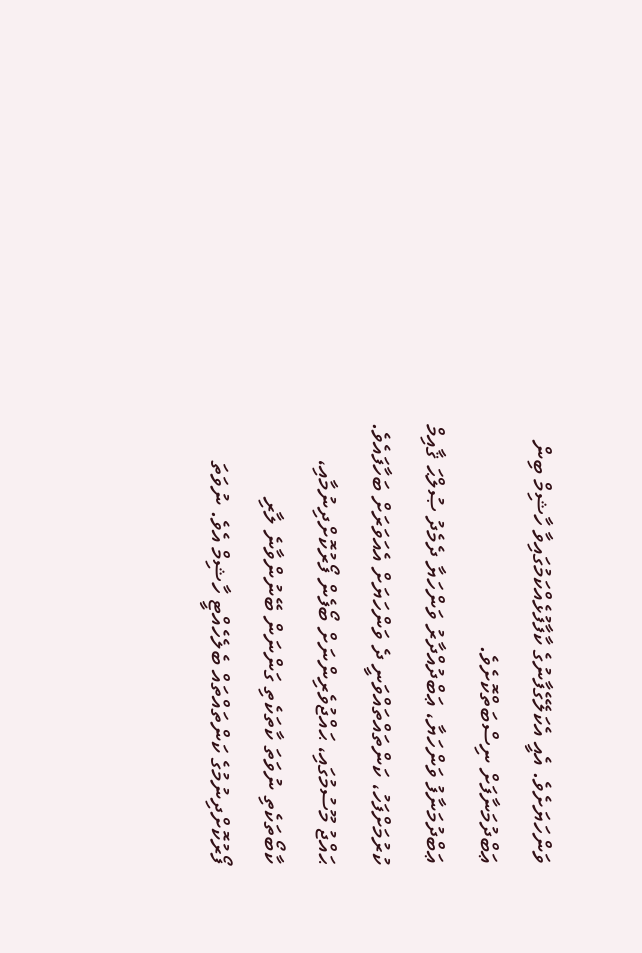ވަންހަޔަށެވެ. އެއީ އެކަލޭގެފާނުގެ ކާފާފުޅެއްކަމުގައިވާ ހާޝިމް ބިން ޢަބްދުމަނާފަށް ނިސްބަތްކޮށެވެ.
ޢަބްދުމަނާފު ވަންހަޔާ، ޢަބްދުއްދާރު ވަންހަޔާ ދެމެދު ޞުލްޙަ ޤާއިމް ކުރުމަށްފަހު، ކަންތައްތައްވަނީ ދެ ވަންހަޔަށް އެއަވަރަށް ބަހާފައެވެ. ޙައްޖު މޫސުމުގައި، ޙައްޖުވެރިންނަށް ބޯފެން ފޯރުކޮށްދިނުމާއި، ކާބޯތަކެތި ނުވަތަ ކާތަކެތި ގަންނަން ބޭނުންވާނެ ލާރި ފޯރުކޮށްދިނުމުގެ ކަންތައްތައް ބެލެހެއްޓީ ހާޝިމް އެވެ. ނުވަތަ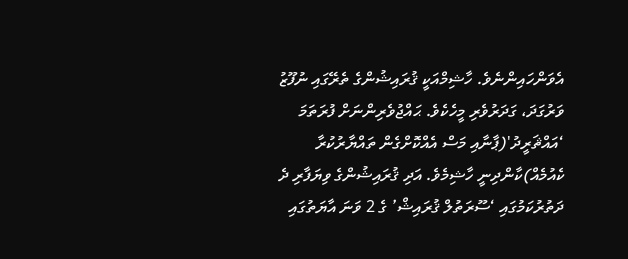އެވަންހައިންނެވެ. ހާޝިމްއަކީ ޤުރައިޝުންގެ ތެރޭގައި ނުފޫޒު ވަރުގަދަ، ގަދަރުވެރި މީހެކެވެ. ޙައްޖުވެރިންނަށް ފުރަތަމަ ‘އައްޘަރީދު'(ޕާނާއި މަސް އެއްކޮށްގެން ތައްޔާރުކުރާ ކެއުމެއް)ކާންދިނީ ހާޝިމެވެ. އަދި ޤުރައިޝުންގެ ވިޔަފާރި ދެ ދަތުރުކަމުގައި ‘ސޫރަތުލް ޤުރައިޝް’ ގެ 2 ވަނަ އާޔަތުގައި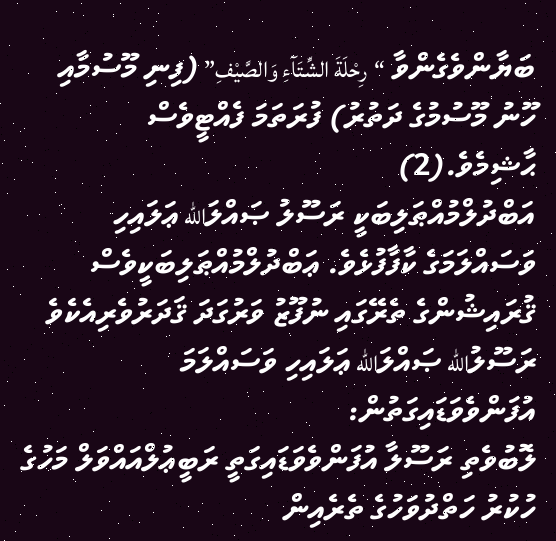ބަޔާންވެގެންވާ “رِحْلَةَ الشِّتَآءِ وَالصَّيْفِ” (ފިނި މޫސުމާއި ހޫނު މޫސުމުގެ ދަތުރު) ފުރަތަމަ ފެއްޓީވެސް ޙާޝިމެވެ.(2)
އަބްދުލްމުއްޠަލިބަކީ ރަސޫލު ޞައްލަالله ޢަލައިހި ވަސައްލަމަގެ ކާފާފުޅެވެ. ޢަބްދުލްމުއްޠަލިބަކީވެސް ޤުރައިޝުންގެ ތެރޭގައި ނުފޫޒު ވަރުގަދަ ޤަދަރުވެރިއެކެވެ
ރަސޫލުالله ޞައްލަالله ޢަލައިހި ވަސައްލަމަ އުފަންވެވަޑައިގަތުން:
ލޮބުވެތި ރަސޫލާ އުފަންވެވަޑައިގަތީ ރަބީޢުލްއައްވަލް މަހުގެ ހުކުރު ހަތްދުވަހުގެ ތެރެއިން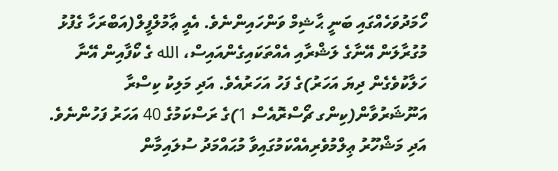ހޯމަދުވަހެއްގައި ބަނީ ޙާޝިމް ވަންހައިންނެވެ. އެއީ ޢާމުލްފީލް(އަބްރަހާ ގެފުޅު މުގުރާލަން އޭނާގެ ލަޝްރާއި އެއްތަކައިގެންއައިސް، الله ގެ ކޯފާއިން އޭނާ ހަލާކުވެގެން ދިޔަ އަހަރު)ގެ ފަހު އަހަރުއެވެ. އަދި މަލިކު ކިސްރާ އަނޫޝަރުވާން(ކިންގ ޗޯސްރޮއެސް 1)ގެ ރަސްކަމުގެ 40 އަހަރު ފަހުންނެވެ. އަދި މަޝްހޫރު ޢިލްމުވެރިއެއްކަމުގައިވާ މުޙައްމަދު ސުލައިމާން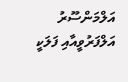އަލްމަންސޫރު އަލްފަރުވީއާއި ފަލަކީ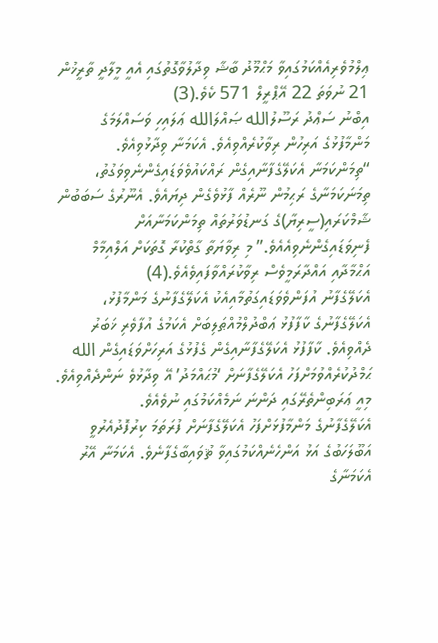ޢިލްމުވެރިއެއްކަމުގައިވާ މަޙްމޫދު ބާޝާ ވިދާލުވާގޮތުގައި އެއީ މީލާދީ ތާރީޚުން 21 ނުވަތަ 22 އޭޕްރީލް 571 ކެވެ.(3)
އިބްނު ސަޢްދު ރަސޫލުالله ޞައްލަالله ޢަލައިހި ވަސައްލަމަގެ މަންމާފުޅުގެ އަރިހުން ރިވާކުރެއްވިއެވެ. އެކަމަނާ ވިދާޅުވިއެވެ. “ތިމަންކަމަނާ އެކަލޭގެފާނާއިގެން ރައްކައުވެވަޑައިގެންނެވިވަގުތު، ތިމަނަކަމަނާގެ ރަޙިމުން ނޫރެއް ފާޅުވެގެން ދިޔައެވެ. އެނޫރުގެ ސަބަބުން ޝާމްކަރައި(ސީރިޔާ)ގެ ގަނޑުވަރުތައް ތިމަންކަމަނާއަށް ފެނިވަޑައިގެންނެވިއެއެވެ.” މި ރިވާޔަތާ ގާތްކުރާ ގޮތަކަށް އަލްއިމާމް އަޙްމާދާއި އައްދާރަމީވެސް ރިވާކުރައްވާފައިވެއެވެ.(4)
އެކަލޭގެފާނު އުފަންވެވަޑައިގަތުމާއިއެކު އެކަލޭގެފާނުގެ މަންމާފުޅު، އެކަލޭގެފާނުގެ ކާފާފުޅު ޢަބްދުލްމުއްޠަލިބަށް އެކަމުގެ އުފާވެރި ޚަބަރު ދެއްވިއެވެ. ކާފާފުޅު އެކަލޭގެފާނާއިގެން ގެފުޅުގެ އަރިހަށްވަޑައިގެން الله ޙަމްދުކުރެއްވުމަށްފަހު އެކަލޭގެފާނަށް ‘މުޙައްމަދު’ އޭ ވިދާޅުވެ ނަންދެއްވިއެވެ. މިއީ ޢަރަބިންތެރޭގައި ދަންނަ ނަމެއްކަމުގައި ނުވެއެވެ.
އެކަލޭގެފާނުގެ މަންމާފުޅަށްފަހު އެކަލޭގެފާނަށް ފުރަތަމަ ކިރުފޮދުއެރުވީ އަބޫލަހަބުގެ އަޅު އަންހެނެއްކަމުގައިވާ ޘުވައިބާގެފާނެވެ. އެކަމަނާ އޭރު އެކަމަނާގެ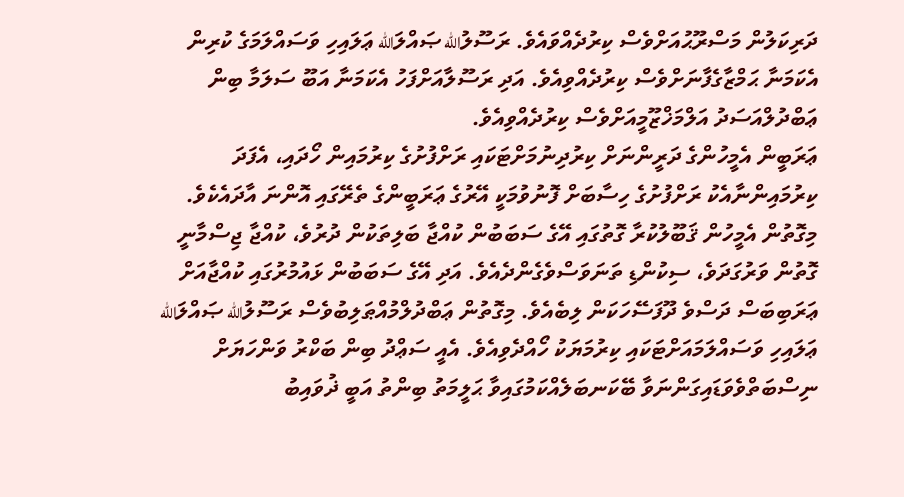ދަރިކަލުން މަސްރޫޙުއަށްވެސް ކިރުދެއްވައެވެ. ރަސޫލުالله ޞައްލަالله ޢަލައިހި ވަސައްލަމަގެ ކުރިން އެކަމަނާ ޙަމްޒާގެފާނަށްވެސް ކިރުދެއްވިއެވެ. އަދި ރަސޫލާއަށްފަހު އެކަމަނާ އަބޫ ސަލަމާ ބިން ޢަބްދުލްއަސަދު އަލްމަޚްޒޫމީއަށްވެސް ކިރުދެއްވިއެވެ.
ޢަރަބީން އެމީހުންގެ ދަރީންނަށް ކިރުދިނުމަށްޓަކައި ރަށްފުށުގެ ކިރުމައިން ހޯދައި، އެފަދަ ކިރުމައިންނާއެކު ރަށްފުށުގެ ހިސާބަށް ފޮނުވުމަކީ އޭރުގެ ޢަރަބީންގެ ތެރޭގައި އޮންނަ އާދައެކެވެ. މިގޮތުން އެމީހުން ޤަބޫލުކުރާ ގޮތުގައި އޭގެ ސަބަބުން ކުއްޖާ ބަލިތަކުން ދުރުވެ، ކުއްޖާ ޖިސްމާނީ ގޮތުން ވަރުގަދަވެ، ސިކުންޑި ތަނަވަސްވެގެންދެއެވެ. އަދި އޭގެ ސަބަބުން ޅައުމުރުގައި ކުއްޖާއަށް ޢަރަބިބަސް ދަސްވެ ދޫފަސޭހަކަން ލިބެއެވެ. މިގޮތުން ޢަބްދުލްމުއްޠަލިބުވެސް ރަސޫލުالله ޞައްލަالله ޢަލައިހި ވަސައްލަމައަށްޓަކައި ކިރުމަޔަކު ހޯއްދެވިއެވެ. އެއީ ސަޢްދު ބިން ބަކްރު ވަންހަޔަށް ނިސްބަތްވެވަޑައިގަންނަވާ ބޭކަނބަލެއްކަމުގައިވާ ޙަލީމަތު ބިންތު އަބީ ޛުވައިބު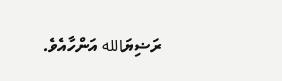ރަޟިޔަالله އަންހާއެވެ.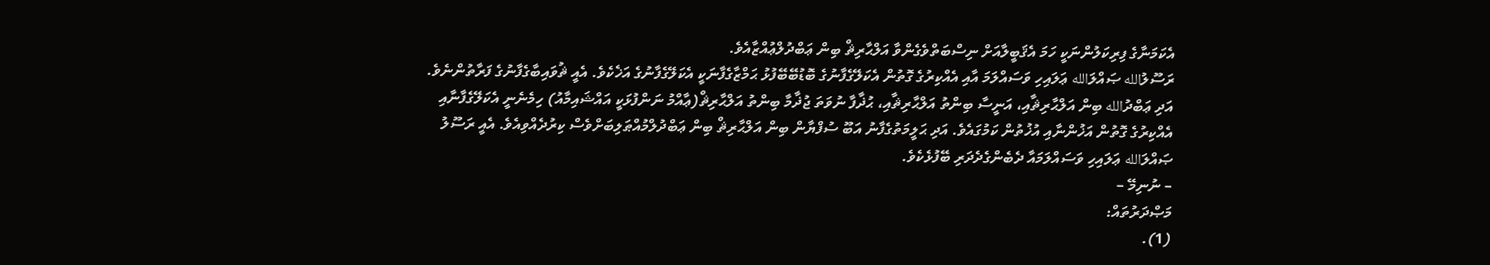އެކަމަނާގެ ފިރިކަލުންނަކީ ހަމަ އެޤަބީލާއަށް ނިސްބަތްވެގެންވާ އަލްޙާރިޘް ބިން ޢަބްދުލްޢުއްޒާއެވެ.
ރަސޫލުالله ޞައްލަالله ޢަލައިހި ވަސައްލަމަ އާއި އެއްކިރުގެ ގޮތުން އެކަލޭގެފާނުގެ ބޮޑުބޭބޭފުޅު ޙަމްޒާގެފާނަކީ އެކަލޭގެފާނުގެ އަޚެކެވެ. އެއީ ޘުވައިބާގެފާނުގެ ފަރާތުންނެވެ. އަދި ޢަބްދުالله ބިން އަލްޙާރިޘާއި، އަނީސާ ބިންތު އަލްޙާރިޘާއި، ޙުޛާފާ ނުވަތަ ޖުޛާމާ ބިންތު އަލްޙާރިޘް(ޢާއްމު ނަންފުޅަކީ އައްޝައިމާއު) ހިމެނެނީ އެކަލޭގެފާނާއި އެއްކިރުގެ ގޮތުން އަޚުންނާއި އުޚުތުން ކަމުގައެވެ. އަދި ޙަލީމަތުގެފާނު އަބޫ ސުފްޔާން ބިން އަލްޙާރިޘް ބިން ޢަބްދުލްމުއްޠަލިބަށްވެސް ކިރުދެއްވިއެވެ. އެއީ ރަސޫލު ޞައްލަالله ޢަލައިހި ވަސައްލަމައާ ދެބެންގެދެދަރި ބޭފުޅެކެވެ.
– ނުނިމޭ –
މަޞްދަރުތައް:
(1).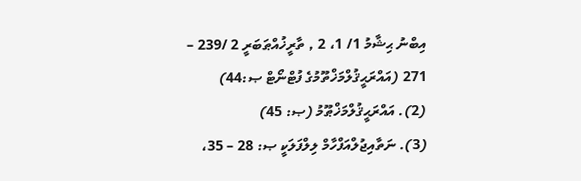އިބްނު ޙިޝާމު 1/ 1، 2 , ތާރީޚުއްޠަބަރީ 2 /239 – 271 (އައްރަޙީޤުލްމަޚްތޫމުގެ ފުޓްނޯޓް ޞ:44)
(2). އައްރަޙީޤުލްމަޚްޠޫމު (ޞ: 45)
(3). ނަތާއިޖުލްއަފްހާމް ލިލްފަލަކީ ޞ: 28 – 35،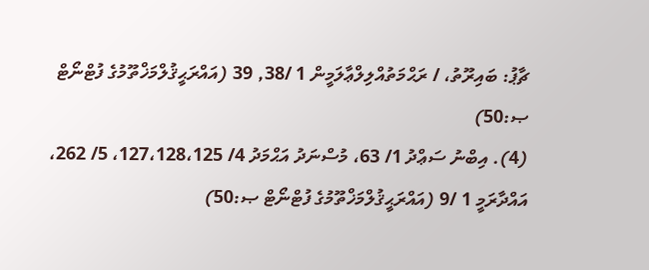ޗާޕު: ބައިރޫތު، / ރަޙްމަތުއްލިލްޢާލަމީން 1 /38, 39 (އައްރަޙީޤުލްމަޚްތޫމުގެ ފުޓްނޯޓް ޞ:50)
(4). އިބްނު ސަޢްދު 1/ 63، މުސްނަދު އަޙްމަދު 4/ 127،128،125، 5/ 262، އައްދާރަމީ 1 /9 (އައްރަޙީޤުލްމަޚްތޫމުގެ ފުޓްނޯޓް ޞ:50)